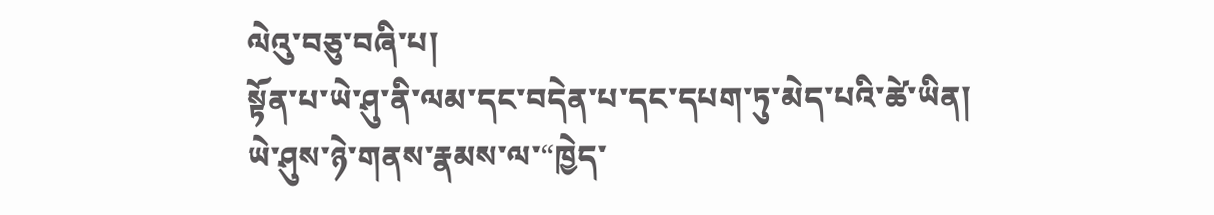ལེའུ་བཅུ་བཞི་པ།
སྟོན་པ་ཡེ་ཤུ་ནི་ལམ་དང་བདེན་པ་དང་དཔག་ཏུ་མེད་པའི་ཚེ་ཡིན།
ཡེ་ཤུས་ཉེ་གནས་རྣམས་ལ་“ཁྱེད་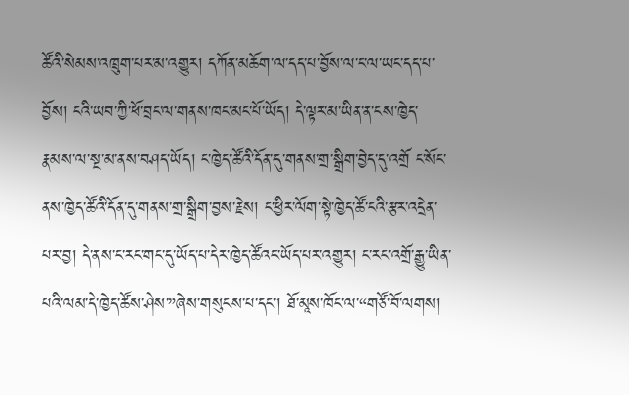ཚོའི་སེམས་འཁྲུག་པར་མ་འགྱུར། དཀོན་མཆོག་ལ་དད་པ་བྱོས་ལ་ང་ལ་ཡང་དད་པ་བྱོས། ངའི་ཡབ་ཀྱི་ཕོ་བྲང་ལ་གནས་ཁང་མང་པོ་ཡོད། དེ་ལྟར་མ་ཡིན་ན་ངས་ཁྱེད་རྣམས་ལ་སྔ་མ་ནས་བཤད་ཡོད། ང་ཁྱེད་ཚོའི་དོན་དུ་གནས་གྲ་སྒྲིག་བྱེད་དུ་འགྲོ ང་སོང་ནས་ཁྱེད་ཚོའི་དོན་དུ་གནས་གྲ་སྒྲིག་བྱས་རྗེས། ང་ཕྱིར་ལོག་སྟེ་ཁྱེད་ཚོ་ངའི་རྩར་འདྲེན་པར་བྱ། དེ་ནས་ང་རང་གང་དུ་ཡོད་པ་དེར་ཁྱེད་ཚོའང་ཡོད་པར་འགྱུར། ང་རང་འགྲོ་རྒྱུ་ཡིན་པའི་ལམ་དེ་ཁྱེད་ཚོས་ཤེས་”ཞེས་གསུངས་པ་དང་། ཐོ་མཱས་ཁོང་ལ་“གཙོ་བོ་ལགས།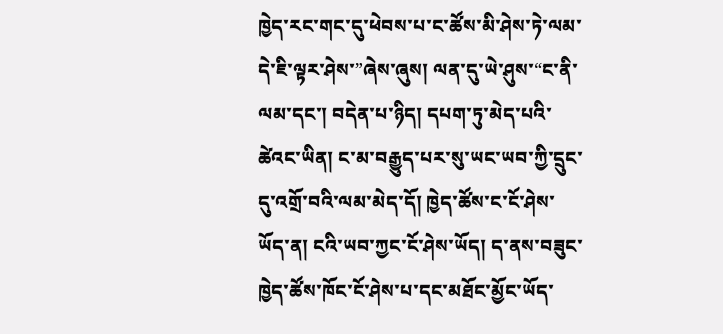ཁྱེད་རང་གང་དུ་ཕེབས་པ་ང་ཚོས་མི་ཤེས་ཏེ་ལམ་དེ་ཇི་ལྟར་ཤེས་”ཞེས་ཞུས། ལན་དུ་ཡེ་ཤུས་“ང་ནི་ལམ་དང་། བདེན་པ་ཉིད། དཔག་ཏུ་མེད་པའི་ཚེའང་ཡིན། ང་མ་བརྒྱུད་པར་སུ་ཡང་ཡབ་ཀྱི་དྲུང་དུ་འགྲོ་བའི་ལམ་མེད་དོ། ཁྱེད་ཚོས་ང་ངོ་ཤེས་ཡོད་ན། ངའི་ཡབ་ཀྱང་ངོ་ཤེས་ཡོད། ད་ནས་བཟུང་ཁྱེད་ཚོས་ཁོང་ངོ་ཤེས་པ་དང་མཐོང་མྱོང་ཡོད་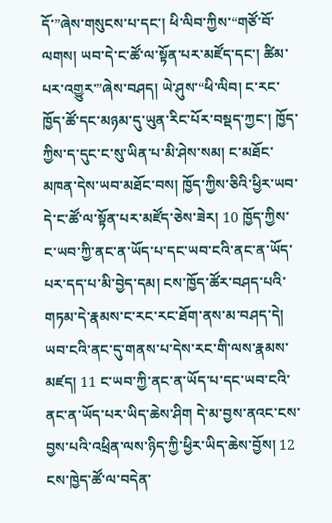དོ་”ཞེས་གསུངས་པ་དང་། ཕི་ལིབ་ཀྱིས་“གཙོ་བོ་ལགས། ཡབ་དེ་ང་ཚོ་ལ་སྟོན་པར་མཛོད་དང་། ཚིམ་པར་འགྱུར་”ཞེས་བཤད། ཡེ་ཤུས་“ཕི་ལིབ། ང་རང་ཁྱོད་ཚོ་དང་མཉམ་དུ་ཡུན་རིང་པོར་བསྡད་ཀྱང་། ཁྱོད་ཀྱིས་ད་དུང་ང་སུ་ཡིན་པ་མི་ཤེས་སམ། ང་མཐོང་མཁན་དེས་ཡབ་མཐོང་བས། ཁྱོད་ཀྱིས་ཅིའི་ཕྱིར་ཡབ་དེ་ང་ཚོ་ལ་སྟོན་པར་མཛོད་ཅེས་ཟེར། 10 ཁྱོད་ཀྱིས་ང་ཡབ་ཀྱི་ནང་ན་ཡོད་པ་དང་ཡབ་ངའི་ནང་ན་ཡོད་པར་དད་པ་མི་བྱེད་དམ། ངས་ཁྱོད་ཚོར་བཤད་པའི་གཏམ་དེ་རྣམས་ང་རང་རང་ཐོག་ནས་མ་བཤད་དེ། ཡབ་ངའི་ནང་དུ་གནས་པ་དེས་རང་གི་ལས་རྣམས་མཛད། 11 ང་ཡབ་ཀྱི་ནང་ན་ཡོད་པ་དང་ཡབ་ངའི་ནང་ན་ཡོད་པར་ཡིད་ཆེས་ཤིག དེ་མ་བྱས་ནའང་ངས་བྱས་པའི་འཕྲིན་ལས་ཉིད་ཀྱི་ཕྱིར་ཡིད་ཆེས་བྱོས། 12 ངས་ཁྱེད་ཚོ་ལ་བདེན་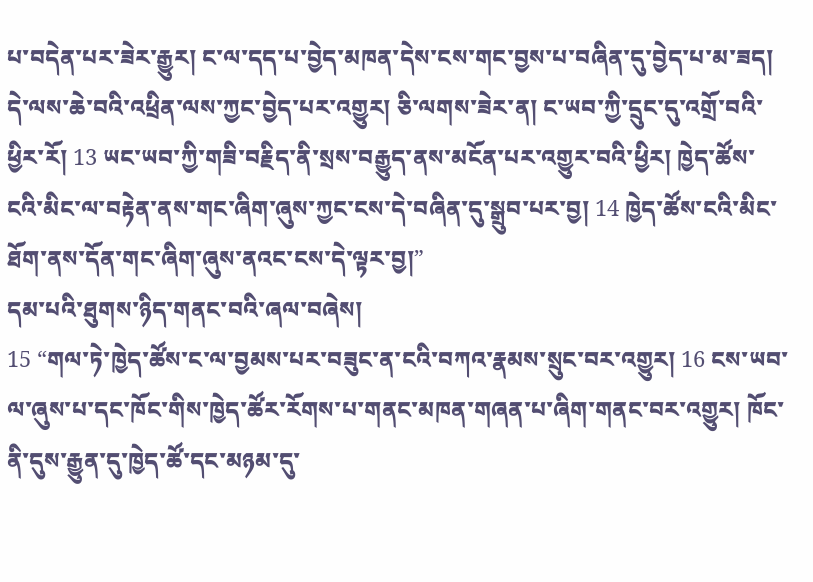པ་བདེན་པར་ཟེར་རྒྱུར། ང་ལ་དད་པ་བྱེད་མཁན་དེས་ངས་གང་བྱས་པ་བཞིན་དུ་བྱེད་པ་མ་ཟད། དེ་ལས་ཆེ་བའི་འཕྲིན་ལས་ཀྱང་བྱེད་པར་འགྱུར། ཅི་ལགས་ཟེར་ན། ང་ཡབ་ཀྱི་དྲུང་དུ་འགྲོ་བའི་ཕྱིར་རོ། 13 ཡང་ཡབ་ཀྱི་གཟི་བརྗིད་ནི་སྲས་བརྒྱུད་ནས་མངོན་པར་འགྱུར་བའི་ཕྱིར། ཁྱེད་ཚོས་ངའི་མིང་ལ་བརྟེན་ནས་གང་ཞིག་ཞུས་ཀྱང་ངས་དེ་བཞིན་དུ་སྒྲུབ་པར་བྱ། 14 ཁྱེད་ཚོས་ངའི་མིང་ཐོག་ནས་དོན་གང་ཞིག་ཞུས་ནའང་ངས་དེ་ལྟར་བྱ།”
དམ་པའི་ཐུགས་ཉིད་གནང་བའི་ཞལ་བཞེས།
15 “གལ་ཏེ་ཁྱེད་ཚོས་ང་ལ་བྱམས་པར་བཟུང་ན་ངའི་བཀའ་རྣམས་སྲུང་བར་འགྱུར། 16 ངས་ཡབ་ལ་ཞུས་པ་དང་ཁོང་གིས་ཁྱེད་ཚོར་རོགས་པ་གནང་མཁན་གཞན་པ་ཞིག་གནང་བར་འགྱུར། ཁོང་ནི་དུས་རྒྱུན་དུ་ཁྱེད་ཚོ་དང་མཉམ་དུ་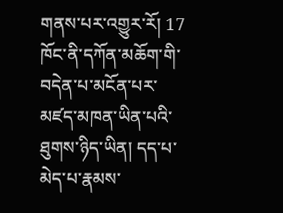གནས་པར་འགྱུར་རོ། 17 ཁོང་ནི་དཀོན་མཆོག་གི་བདེན་པ་མངོན་པར་མཛད་མཁན་ཡིན་པའི་ཐུགས་ཉིད་ཡིན། དད་པ་མེད་པ་རྣམས་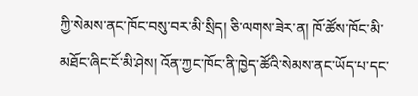ཀྱི་སེམས་ནང་ཁོང་བསུ་བར་མི་སྲིད། ཅི་ལགས་ཟེར་ན། ཁོ་ཚོས་ཁོང་མི་མཐོང་ཞིང་ངོ་མི་ཤེས། འོན་ཀྱང་ཁོང་ནི་ཁྱེད་ཚོའི་སེམས་ནང་ཡོད་པ་དང་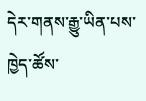དེར་གནས་རྒྱུ་ཡིན་པས་ཁྱེད་ཚོས་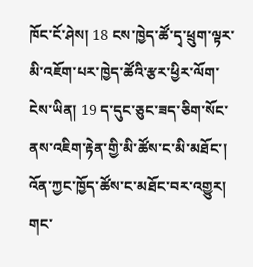ཁོང་ངོ་ཤེས། 18 ངས་ཁྱེད་ཚོ་དྭ་ཕྲུག་ལྟར་མི་འཇོག་པར་ཁྱེད་ཚོའི་རྩར་ཕྱིར་ལོག་ངེས་ཡིན། 19 ད་དུང་ཅུང་ཟད་ཅིག་སོང་ནས་འཇིག་རྟེན་གྱི་མི་ཚོས་ང་མི་མཐོང་། འོན་ཀྱང་ཁྱོད་ཚོས་ང་མཐོང་བར་འགྱུར། གང་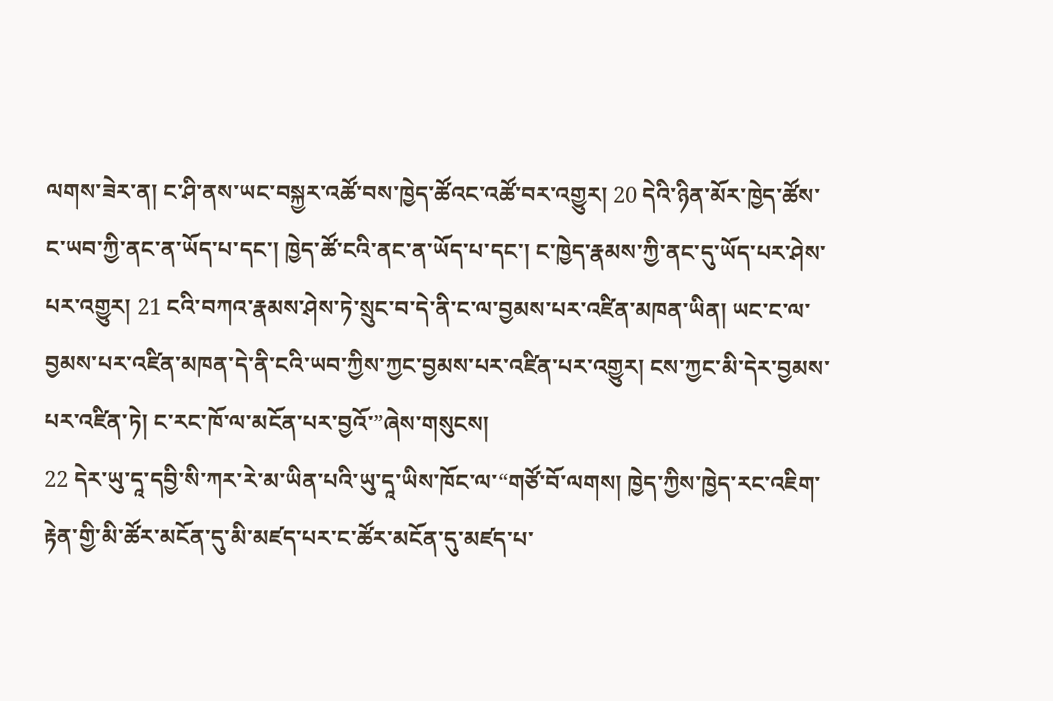ལགས་ཟེར་ན། ང་ཤི་ནས་ཡང་བསྐྱར་འཚོ་བས་ཁྱེད་ཚོའང་འཚོ་བར་འགྱུར། 20 དེའི་ཉིན་མོར་ཁྱེད་ཚོས་ང་ཡབ་ཀྱི་ནང་ན་ཡོད་པ་དང་། ཁྱེད་ཚོ་ངའི་ནང་ན་ཡོད་པ་དང་། ང་ཁྱེད་རྣམས་ཀྱི་ནང་དུ་ཡོད་པར་ཤེས་པར་འགྱུར། 21 ངའི་བཀའ་རྣམས་ཤེས་ཏེ་སྲུང་བ་དེ་ནི་ང་ལ་བྱམས་པར་འཛིན་མཁན་ཡིན། ཡང་ང་ལ་བྱམས་པར་འཛིན་མཁན་དེ་ནི་ངའི་ཡབ་ཀྱིས་ཀྱང་བྱམས་པར་འཛིན་པར་འགྱུར། ངས་ཀྱང་མི་དེར་བྱམས་པར་འཛིན་ཏེ། ང་རང་ཁོ་ལ་མངོན་པར་བྱའོ་”ཞེས་གསུངས།
22 དེར་ཡུ་དཱ་དབྱི་སི་ཀར་རེ་མ་ཡིན་པའི་ཡུ་དཱ་ཡིས་ཁོང་ལ་“གཙོ་བོ་ལགས། ཁྱེད་ཀྱིས་ཁྱེད་རང་འཇིག་རྟེན་གྱི་མི་ཚོར་མངོན་དུ་མི་མཛད་པར་ང་ཚོར་མངོན་དུ་མཛད་པ་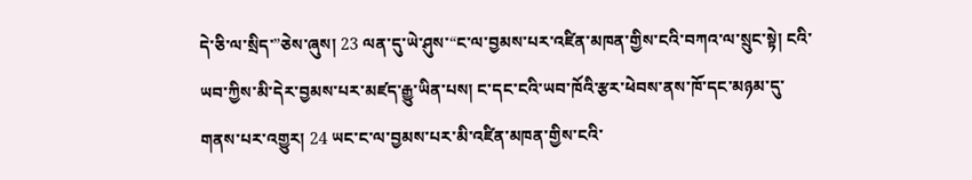དེ་ཅི་ལ་སྲིད་”ཅེས་ཞུས། 23 ལན་དུ་ཡེ་ཤུས་“ང་ལ་བྱམས་པར་འཛིན་མཁན་གྱིས་ངའི་བཀའ་ལ་སྲུང་སྟེ། ངའི་ཡབ་ཀྱིས་མི་དེར་བྱམས་པར་མཛད་རྒྱུ་ཡིན་པས། ང་དང་ངའི་ཡབ་ཁོའི་རྩར་ཕེབས་ནས་ཁོ་དང་མཉམ་དུ་གནས་པར་འགྱུར། 24 ཡང་ང་ལ་བྱམས་པར་མི་འཛིན་མཁན་གྱིས་ངའི་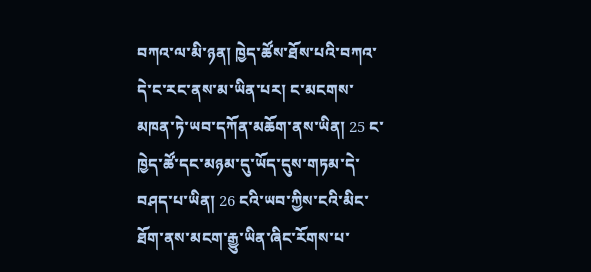བཀའ་ལ་མི་ཉན། ཁྱེད་ཚོས་ཐོས་པའི་བཀའ་དེ་ང་རང་ནས་མ་ཡིན་པར། ང་མངགས་མཁན་ཏེ་ཡབ་དཀོན་མཆོག་ནས་ཡིན། 25 ང་ཁྱེད་ཚོ་དང་མཉམ་དུ་ཡོད་དུས་གཏམ་དེ་བཤད་པ་ཡིན། 26 ངའི་ཡབ་ཀྱིས་ངའི་མིང་ཐོག་ནས་མངག་རྒྱུ་ཡིན་ཞིང་རོགས་པ་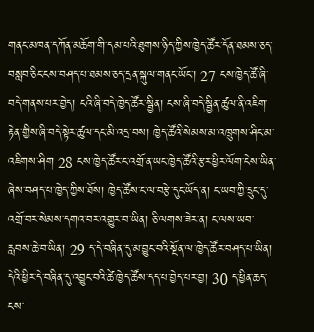གནང་མཁན་དཀོན་མཆོག་གི་དམ་པའི་ཐུགས་ཉིད་ཀྱིས་ཁྱེད་ཚོར་དོན་ཐམས་ཅད་བསླབ་ཅིང་ངས་བཤད་པ་ཐམས་ཅད་དྲན་སྐུལ་གནང་ཡོང་། 27 ངས་ཁྱེད་ཚོ་ཞི་བདེ་གནས་པར་བྱེད། ངའི་ཞི་བདེ་ཁྱེད་ཚོར་སྦྱིན། ངས་ཞི་བདེ་སྦྱིན་ཚུལ་ནི་འཇིག་རྟེན་གྱིས་ཞི་བདེ་སྟེར་ཚུལ་དང་མི་འདྲ་བས། ཁྱེད་ཚོའི་སེམས་མ་འཁྲུགས་ཤིང་མ་འཇིགས་ཤིག 28 ངས་ཁྱེད་ཚོར་ང་འགྲོ་ན་ཡང་ཁྱེད་ཚོའི་རྩར་ཕྱིར་ལོག་ངེས་ཡིན་ཞེས་བཤད་པ་ཁྱེད་ཀྱིས་ཐོས། ཁྱེད་ཚོས་ང་ལ་བརྩེ་དུང་ཡོད་ན། ང་ཡབ་ཀྱི་དྲུང་དུ་འགྲོ་བར་སེམས་དགའ་བར་འགྱུར་བ་ཡིན། ཅི་ལགས་ཟེར་ན། ང་ལས་ཡབ་རླབས་ཆེ་བ་ཡིན། 29 ད་དེ་བཞིན་དུ་མ་བྱུང་བའི་སྔོན་ལ་ཁྱེད་ཚོར་བཤད་པ་ཡིན། དེའི་ཕྱིར་དེ་བཞིན་དུ་འབྱུང་བའི་ཚེ་ཁྱེད་ཚོས་དད་པ་བྱེད་པར་བྱ། 30 ད་ཕྱིན་ཆད་ངས་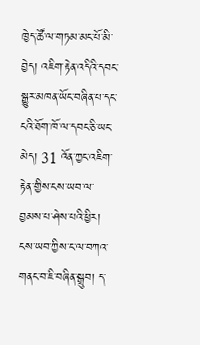ཁྱེད་ཚོ་ལ་གཏམ་མང་པོ་མི་བྱེད། འཇིག་རྟེན་འདིའི་དབང་སྒྱུར་མཁན་ཡོང་བཞིན་པ་དང་ངའི་ཐོག་ཁོ་ལ་དབང་ཅི་ཡང་མེད། 31 འོན་ཀྱང་འཇིག་རྟེན་གྱིས་ངས་ཡབ་ལ་བྱམས་པ་ཤེས་པའི་ཕྱིར། ངས་ཡབ་ཀྱིས་ང་ལ་བཀའ་གནང་བ་ཇི་བཞིན་སྒྲུབ། ད་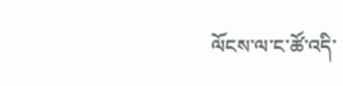ལོངས་ལ་ང་ཚོ་འདི་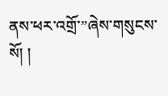ནས་ཕར་འགྲོ་”ཞེས་གསུངས་སོ། །